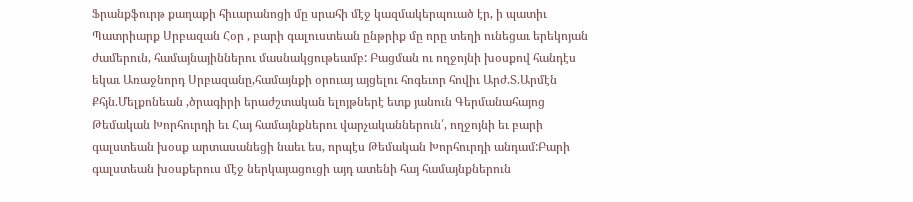Ֆրանքֆուրթ քաղաքի հիւարանոցի մը սրահի մէջ կազմակերպուած էր, ի պատիւ Պատրիարք Սրբազան Հօր , բարի գալուստեան ընթրիք մը որը տեղի ունեցաւ երեկոյան ժամերուն, համայնայիններու մասնակցութեամբ: Բացման ու ողջոյնի խօսքով հանդէս եկաւ Առաջնորդ Սրբազանը,համայնքի օրուայ այցելու հոգեւոր հովիւ Արժ.Տ.Արմէն Քհյն.Մելքոնեան ,ծրագիրի երաժշտական ելոյթներէ ետք յանուն Գերմանահայոց Թեմական Խորհուրդի եւ Հայ համայնքներու վարչականներուն՛, ողջոյնի եւ բարի գալստեան խօսք արտասանեցի նաեւ ես, որպէս Թեմական Խորհուրդի անդամ:Բարի գալստեան խօսքերուս մէջ ներկայացուցի այդ ատենի հայ համայնքներուն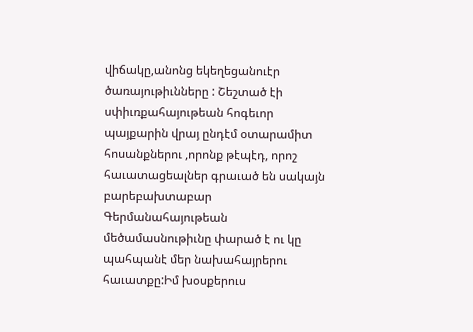վիճակը,անոնց եկեղեցանուէր ծառայութիւնները : Շեշտած էի սփիւռքահայութեան հոգեւոր պայքարին վրայ ընդէմ օտարամիտ հոսանքներու ,որոնք թէպէդ, որոշ հաւատացեալներ գրաւած են սակայն բարեբախտաբար Գերմանահայութեան մեծամասնութիւնը փարած է ու կը պահպանէ մեր նախահայրերու հաւատքը:Իմ խօսքերուս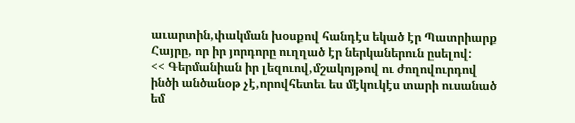աւարտին,փակման խօսքով հանդէս եկած էր Պատրիարք Հայրը, որ իր յորդորը ուղղած էր ներկաներուն ըսելով:
<< Գերմանիան իր լեզուով,մշակոյթով ու ժողովուրդով ինծի անծանօթ չէ,որովհետեւ ես մէկուկէս տարի ուսանած եմ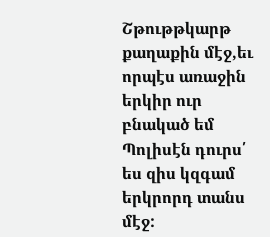Շթութթկարթ քաղաքին մէջ,եւ որպէս առաջին երկիր ուր բնակած եմ Պոլիսէն դուրս՛ ես զիս կզգամ երկրորդ տանս մէջ: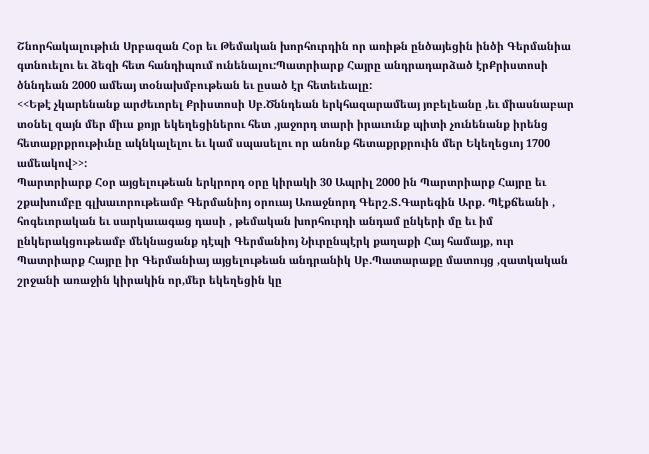Շնորհակալութիւն Սրբազան Հօր եւ Թեմական խորհուրդին որ առիթն ընծայեցին ինծի Գերմանիա գտնուելու եւ ձեզի հետ հանդիպում ունենալու:Պատրիարք Հայրը անդրադարձած էրՔրիստոսի ծննդեան 2000 ամեայ տօնախմբութեան եւ ըսած էր հետեւեալը:
<<Եթէ չկարենանք արժեւորել Քրիստոսի Սբ.Ծննդեան երկհազարամեայ յոբելեանը ,եւ միասնաբար տօնել զայն մեր միւս քոյր եկեղեցիներու հետ ,յաջորդ տարի իրաւունք պիտի չունենանք իրենց հետաքրքրութիւնը ակնկալելու եւ կամ սպասելու որ անոնք հետաքրքրուին մեր Եկեղեցւոյ 1700 ամեակով>>:
Պարտրիարք Հօր այցելութեան երկրորդ օրը կիրակի 30 Ապրիլ 2000 ին Պարտրիարք Հայրը եւ շքախումբը գլխաւորութեամբ Գերմանիոյ օրուայ Առաջնորդ Գերշ.Տ.Գարեգին Արք. Պէքճեանի , հոգեւորական եւ սարկաւագաց դասի , թեմական խորհուրդի անդամ ընկերի մը եւ իմ ընկերակցութեամբ մեկնացանք դէպի Գերմանիոյ Նիւրընպէրկ քաղաքի Հայ համայք, ուր Պատրիարք Հայրը իր Գերմանիայ այցելութեան անդրանիկ Սբ.Պատարաքը մատույց ,զատկական շրջանի առաջին կիրակին որ,մեր եկեղեցին կը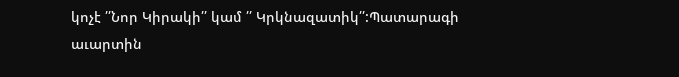կոչէ ՛՛Նոր Կիրակի՛՛ կամ ՛՛ Կրկնազատիկ՛՛:Պատարագի աւարտին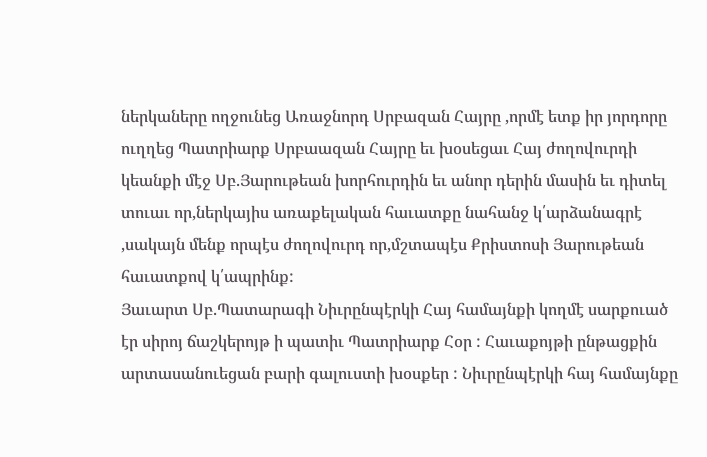ներկաները ողջունեց Առաջնորդ Սրբազան Հայրը ,որմէ ետք իր յորդորը ուղղեց Պատրիարք Սրբաազան Հայրը եւ խօսեցաւ Հայ ժողովուրդի կեանքի մէջ Սբ.Յարութեան խորհուրդին եւ անոր դերին մասին եւ դիտել տուաւ որ,ներկայիս առաքելական հաւատքը նահանջ կ՛արձանագրէ ,սակայն մենք որպէս ժողովուրդ որ,մշտապէս Քրիստոսի Յարութեան հաւատքով կ՛ապրինք:
Յաւարտ Սբ.Պատարագի Նիւրընպէրկի Հայ համայնքի կողմէ սարքուած էր սիրոյ ճաշկերոյթ ի պատիւ Պատրիարք Հօր : Հաւաքոյթի ընթացքին արտասանուեցան բարի գալուստի խօսքեր : Նիւրընպէրկի հայ համայնքը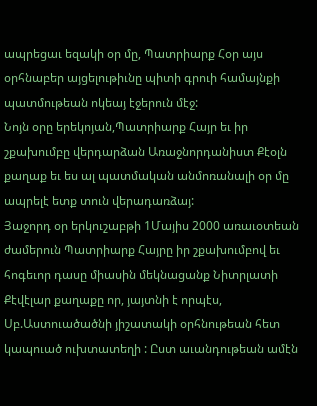ապրեցաւ եզակի օր մը, Պատրիարք Հօր այս օրհնաբեր այցելութիւնը պիտի գրուի համայնքի պատմութեան ոկեայ էջերուն մէջ:
Նոյն օրը երեկոյան,Պատրիարք Հայր եւ իր շքախումբը վերդարձան Առաջնորդանիստ Քէօլն քաղաք եւ ես ալ պատմական անմոռանալի օր մը ապրելէ ետք տուն վերադառձայ:
Յաջորդ օր երկուշաբթի 1Մայիս 2000 առաւօտեան ժամերուն Պատրիարք Հայրը իր շքախումբով եւ հոգեւոր դասը միասին մեկնացանք Նիտրլատի Քէվէլար քաղաքը որ, յայտնի է որպէս, Սբ.Աստուածածնի յիշատակի օրհնութեան հետ կապուած ուխտատեղի : Ըստ աւանդութեան ամէն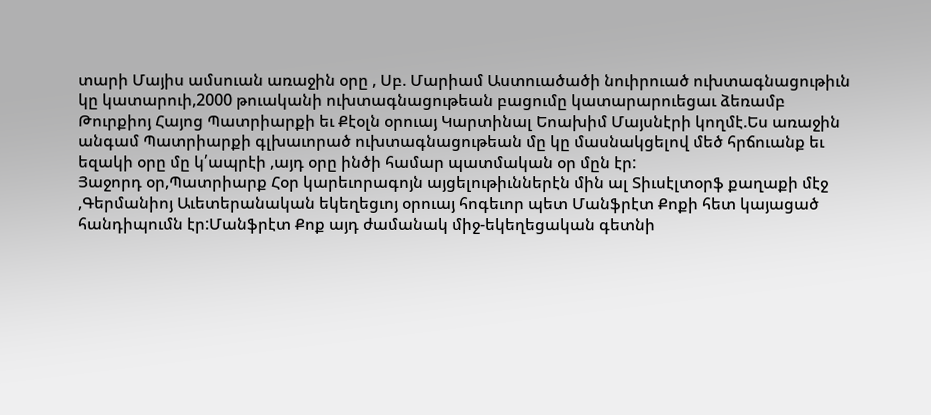տարի Մայիս ամսուան առաջին օրը , Սբ. Մարիամ Աստուածածի նուիրուած ուխտագնացութիւն կը կատարուի,2000 թուականի ուխտագնացութեան բացումը կատարարուեցաւ ձեռամբ Թուրքիոյ Հայոց Պատրիարքի եւ Քէօլն օրուայ Կարտինալ Եոախիմ Մայսնէրի կողմէ.Ես առաջին անգամ Պատրիարքի գլխաւորած ուխտագնացութեան մը կը մասնակցելով մեծ հրճուանք եւ եզակի օրը մը կ՛ապրէի ,այդ օրը ինծի համար պատմական օր մըն էր:
Յաջորդ օր,Պատրիարք Հօր կարեւորագոյն այցելութիւններէն մին ալ Տիւսէլտօրֆ քաղաքի մէջ ,Գերմանիոյ Աւետերանական եկեղեցւոյ օրուայ հոգեւոր պետ Մանֆրէտ Քոքի հետ կայացած հանդիպումն էր:Մանֆրէտ Քոք այդ ժամանակ միջ-եկեղեցական գետնի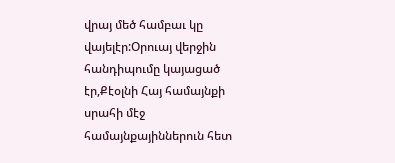վրայ մեծ համբաւ կը վայելէր:Օրուայ վերջին հանդիպումը կայացած էր,Քէօլնի Հայ համայնքի սրահի մէջ համայնքայիններուն հետ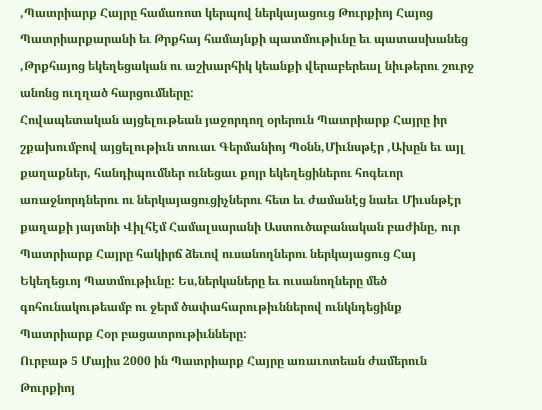,Պատրիարք Հայրը համառոտ կերպով ներկայացուց Թուրքիոյ Հայոց Պատրիարքարանի եւ Թրքհայ համայնքի պատմութիւնը եւ պատասխանեց ,Թրքհայոց եկեղեցական ու աշխարհիկ կեանքի վերաբերեալ նիւթերու շուրջ անոնց ուղղած հարցումները:
Հովապետական այցելութեան յաջորդող օրերուն Պատրիարք Հայրը իր շքախումբով այցելութիւն տուաւ Գերմանիոյ Պօնն,Միւնսթէր ,Ախըն եւ այլ քաղաքներ, հանդիպումներ ունեցաւ քոյր եկեղեցիներու հոգեւոր առաջնորդներու ու ներկայացուցիչներու հետ եւ ժամանէց նաեւ Միւսնթէր քաղաքի յայտնի Վիլհէմ Համալսարանի Աստուծաբանական բաժինը, ուր Պատրիարք Հայրը հակիրճ ձեւով ուսանողներու ներկայացուց Հայ Եկեղեցւոյ Պատմութիւնը: Ես,ներկաները եւ ուսանողները մեծ գոհունակութեամբ ու ջերմ ծափահարութիւններով ունկնդեցինք Պատրիարք Հօր բացատրութիւնները:
Ուրբաթ 5 Մայիս 2000 ին Պատրիարք Հայրը առաւոտեան ժամերուն Թուրքիոյ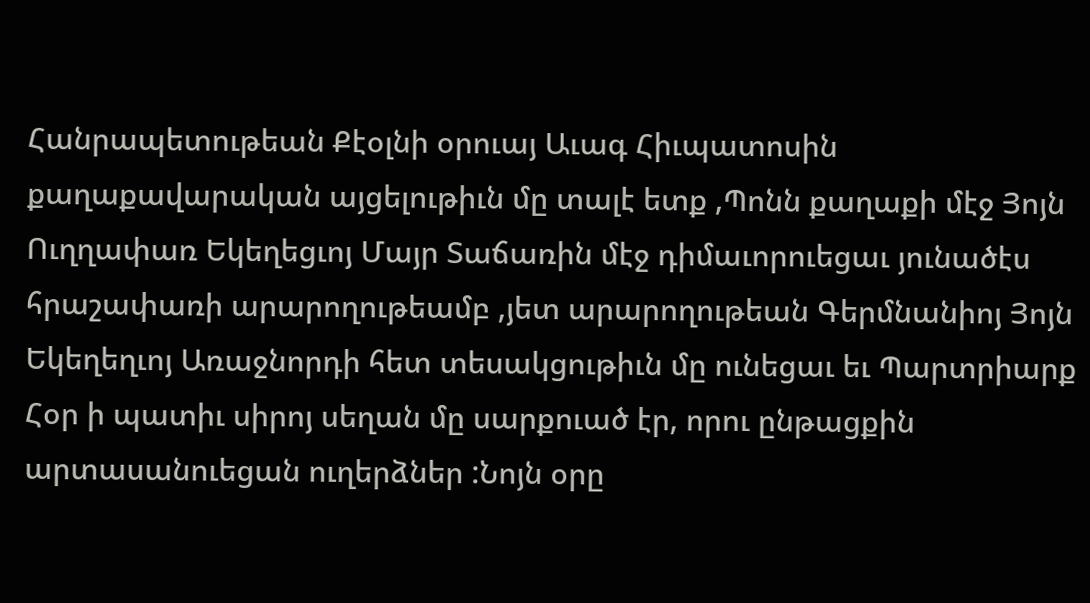Հանրապետութեան Քէօլնի օրուայ Աւագ Հիւպատոսին քաղաքավարական այցելութիւն մը տալէ ետք ,Պոնն քաղաքի մէջ Յոյն Ուղղափառ Եկեղեցւոյ Մայր Տաճառին մէջ դիմաւորուեցաւ յունածէս հրաշափառի արարողութեամբ ,յետ արարողութեան Գերմնանիոյ Յոյն Եկեղեղւոյ Առաջնորդի հետ տեսակցութիւն մը ունեցաւ եւ Պարտրիարք Հօր ի պատիւ սիրոյ սեղան մը սարքուած էր, որու ընթացքին արտասանուեցան ուղերձներ :Նոյն օրը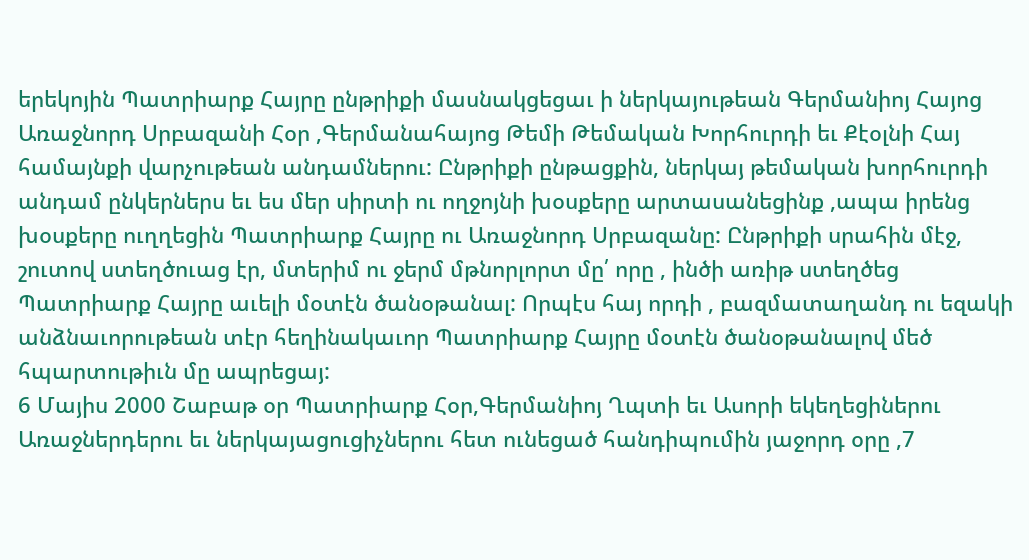երեկոյին Պատրիարք Հայրը ընթրիքի մասնակցեցաւ ի ներկայութեան Գերմանիոյ Հայոց Առաջնորդ Սրբազանի Հօր ,Գերմանահայոց Թեմի Թեմական Խորհուրդի եւ Քէօլնի Հայ համայնքի վարչութեան անդամներու: Ընթրիքի ընթացքին, ներկայ թեմական խորհուրդի անդամ ընկերներս եւ ես մեր սիրտի ու ողջոյնի խօսքերը արտասանեցինք ,ապա իրենց խօսքերը ուղղեցին Պատրիարք Հայրը ու Առաջնորդ Սրբազանը: Ընթրիքի սրահին մէջ, շուտով ստեղծուաց էր, մտերիմ ու ջերմ մթնորլորտ մը՛ որը , ինծի առիթ ստեղծեց Պատրիարք Հայրը աւելի մօտէն ծանօթանալ: Որպէս հայ որդի , բազմատաղանդ ու եզակի անձնաւորութեան տէր հեղինակաւոր Պատրիարք Հայրը մօտէն ծանօթանալով մեծ հպարտութիւն մը ապրեցայ:
6 Մայիս 2000 Շաբաթ օր Պատրիարք Հօր,Գերմանիոյ Ղպտի եւ Ասորի եկեղեցիներու Առաջներդերու եւ ներկայացուցիչներու հետ ունեցած հանդիպումին յաջորդ օրը ,7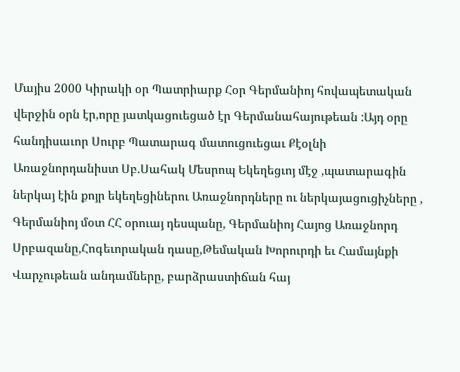Մայիս 2000 Կիրակի օր Պատրիարք Հօր Գերմանիոյ հովապետական վերջին օրն էր,որը յատկացուեցած էր Գերմանահայութեան :Այդ օրը հանդիսաւոր Սուրբ Պատարագ մատուցուեցաւ Քէօլնի Առաջնորդանիստ Սբ.Սահակ Մեսրոպ Եկեղեցւոյ մէջ ,պատարագին ներկայ էին քոյր եկեղեցիներու Առաջնորդները ու ներկայացուցիչները , Գերմանիոյ մօտ ՀՀ օրուայ դեսպանը, Գերմանիոյ Հայոց Առաջնորդ Սրբազանը,Հոգեւորական դասը,Թեմական Խորուրդի եւ Համայնքի Վարչութեան անդամները, բարձրաստիճան հայ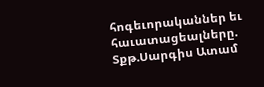հոգեւորականներ եւ հաւատացեալները.
Տքթ.Սարգիս Ատամ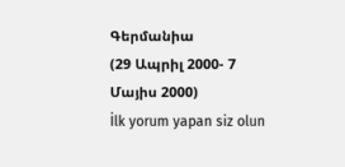Գերմանիա
(29 Ապրիլ 2000- 7 Մայիս 2000)
İlk yorum yapan siz olun